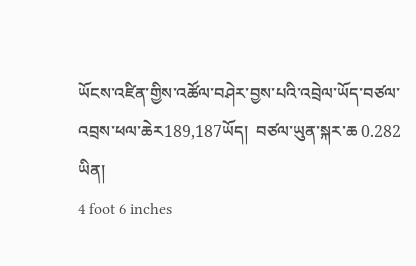ཡོངས་འཛིན་གྱིས་འཚོལ་བཤེར་བྱས་པའི་འབྲེལ་ཡོད་བཙལ་འབྲས་ཕལ་ཆེར189,187ཡོད།  བཙལ་ཡུན་སྐར་ཆ 0.282 ཡིན།
4 foot 6 inches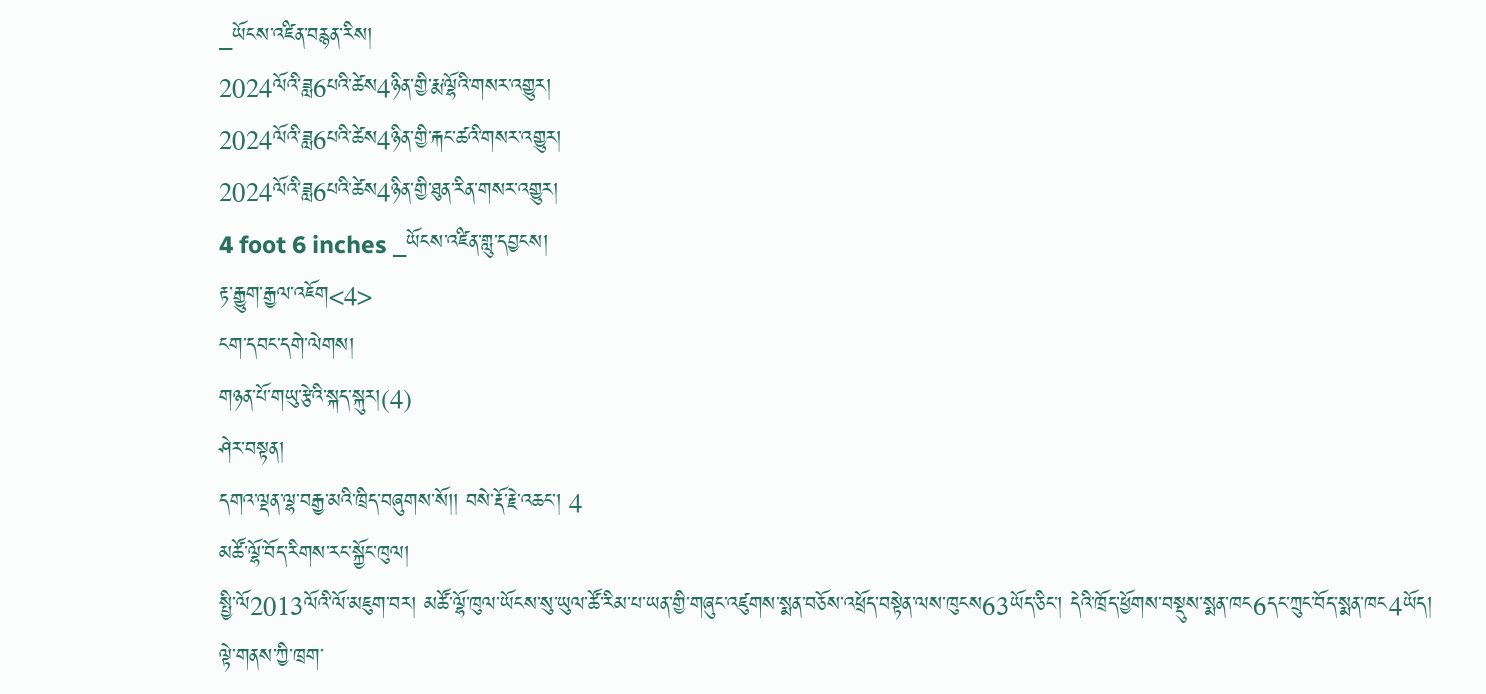_ཡོངས་འཛིན་བརྙན་རིས།
2024ལོའི་ཟླ6པའི་ཚེས4ཉིན་གྱི་རྨ་ལྷོའི་གསར་འགྱུར།
2024ལོའི་ཟླ6པའི་ཚེས4ཉིན་གྱི་རྐང་ཚའི་གསར་འགྱུར།
2024ལོའི་ཟླ6པའི་ཚེས4ཉིན་གྱི་ཐུན་རིན་གསར་འགྱུར།
4 foot 6 inches _ཡོངས་འཛིན་གླུ་དབྱངས།
རྟ་རྒྱུག་རྒྱལ་འཇོག<4>
ངག་དབང་དགེ་ལེགས།
གཉན་པོ་གཡུ་རྩེའི་སྐད་སྐུར།(4)
ཤེར་བསྟན།
དགའ་ལྡན་ལྷ་བརྒྱ་མའི་ཁྲིད་བཞུགས་སོ།། བསེ་རྡོ་རྗེ་འཆང་། 4
མཚོ་ལྷོ་བོད་རིགས་རང་སྐྱོང་ཁུལ།
སྤྱི་ལོ2013ལོའི་ལོ་མཇུག་བར། མཚོ་ལྷོ་ཁུལ་ཡོངས་སུ་ཡུལ་ཚོ་རིམ་པ་ཡན་གྱི་གཞུང་འཛུགས་སྨན་བཅོས་འཕྲོད་བསྟེན་ལས་ཁུངས63ཡོད་ཅིང་། དེའི་ཁྲོད་ཕྱོགས་བསྡུས་སྨན་ཁང6དང་ཀྲུང་བོད་སྨན་ཁང4ཡོད། ལྟེ་གནས་ཀྱི་ཁྲག་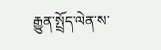རྒྱུན་སྤྲོད་ལེན་ས་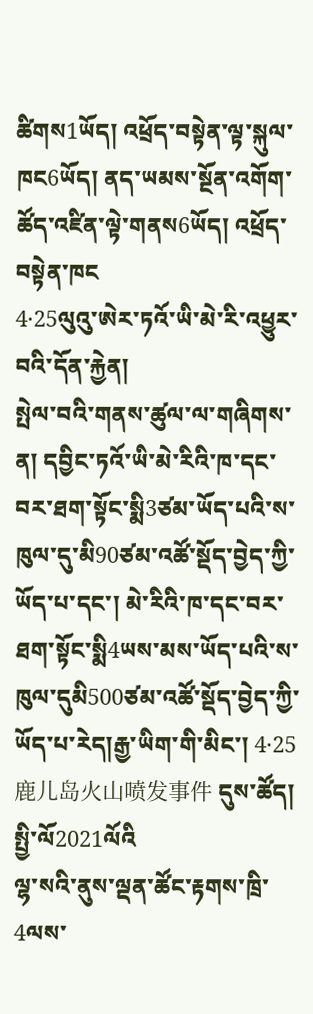ཚིགས1ཡོད། འཕྲོད་བསྟེན་ལྟ་སྐུལ་ཁང6ཡོད། ནད་ཡམས་སྔོན་འགོག་ཚོད་འཛིན་ལྟེ་གནས6ཡོད། འཕྲོད་བསྟེན་ཁང
4·25ལུའུ་ཨེར་ཏའོ་ཡི་མེ་རི་འཕྱུར་བའི་དོན་རྐྱེན།
སྤེལ་བའི་གནས་ཚུལ་ལ་གཞིགས་ན། དབྱིང་ཏའོ་ཡི་མེ་རིའི་ཁ་དང་བར་ཐག་སྟོང་སྨི3ཙམ་ཡོད་པའི་ས་ཁུལ་དུ་མི90ཙམ་འཚོ་སྡོད་བྱེད་ཀྱི་ཡོད་པ་དང་། མེ་རིའི་ཁ་དང་བར་ཐག་སྟོང་སྨི4ཡས་མས་ཡོད་པའི་ས་ཁུལ་དུམི500ཙམ་འཚོ་སྡོད་བྱེད་ཀྱི་ཡོད་པ་རེད།རྒྱ་ཡིག་གི་མིང་། 4·25鹿儿岛火山喷发事件 དུས་ཚོད། སྤྱི་ལོ2021ལོའི
ལྷ་སའི་ནུས་ལྡན་ཚོང་རྟགས་ཁྲི་4ལས་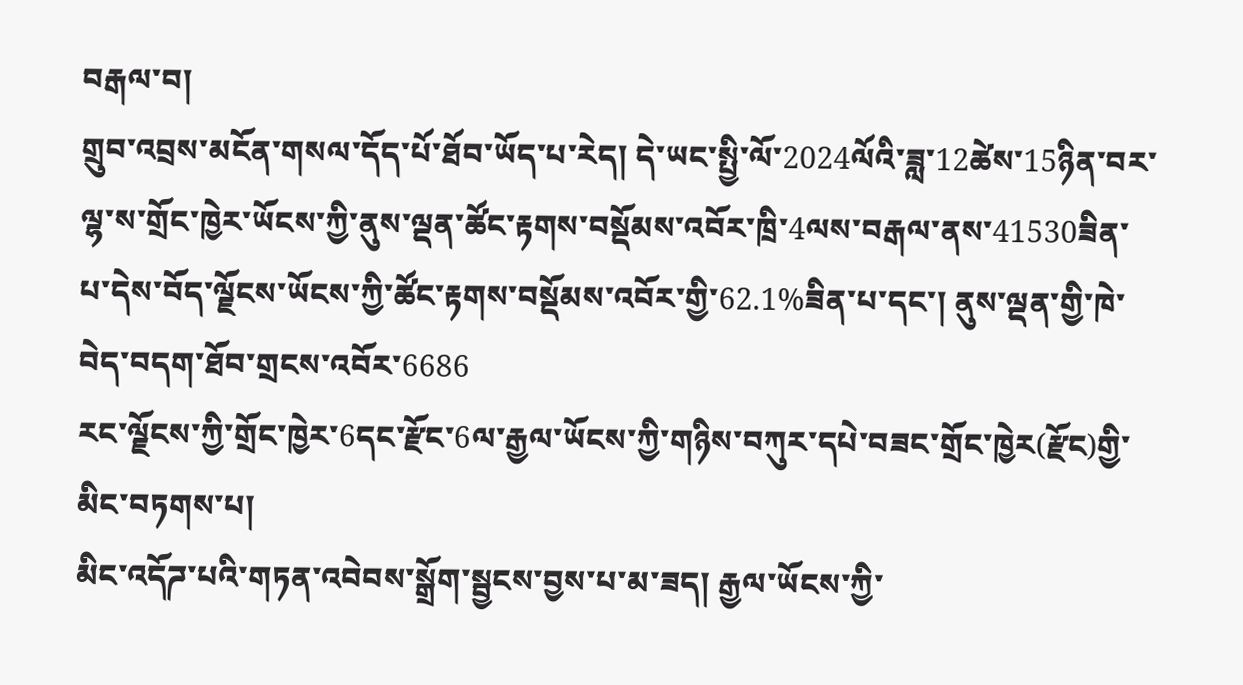བརྒལ་བ།
གྲུབ་འབྲས་མངོན་གསལ་དོད་པོ་ཐོབ་ཡོད་པ་རེད། དེ་ཡང་སྤྱི་ལོ་2024ལོའི་ཟླ་12ཚེས་15ཉིན་བར་ལྷ་ས་གྲོང་ཁྱེར་ཡོངས་ཀྱི་ནུས་ལྡན་ཚོང་རྟགས་བསྡོམས་འབོར་ཁྲི་4ལས་བརྒལ་ནས་41530ཟིན་པ་དེས་བོད་ལྗོངས་ཡོངས་ཀྱི་ཚོང་རྟགས་བསྡོམས་འབོར་གྱི་62.1%ཟིན་པ་དང་། ནུས་ལྡན་གྱི་ཁེ་བེད་བདག་ཐོབ་གྲངས་འབོར་6686
རང་ལྗོངས་ཀྱི་གྲོང་ཁྱེར་6དང་རྫོང་6ལ་རྒྱལ་ཡོངས་ཀྱི་གཉིས་བཀུར་དཔེ་བཟང་གྲོང་ཁྱེར(རྫོང)གྱི་མིང་བཏགས་པ།
མིང་འདོཌ་པའི་གཏན་འབེབས་སྒྲོག་སྦྱངས་བྱས་པ་མ་ཟད། རྒྱལ་ཡོངས་ཀྱི་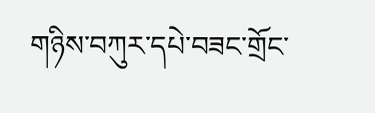གཉིས་བཀུར་དཔེ་བཟང་གྲོང་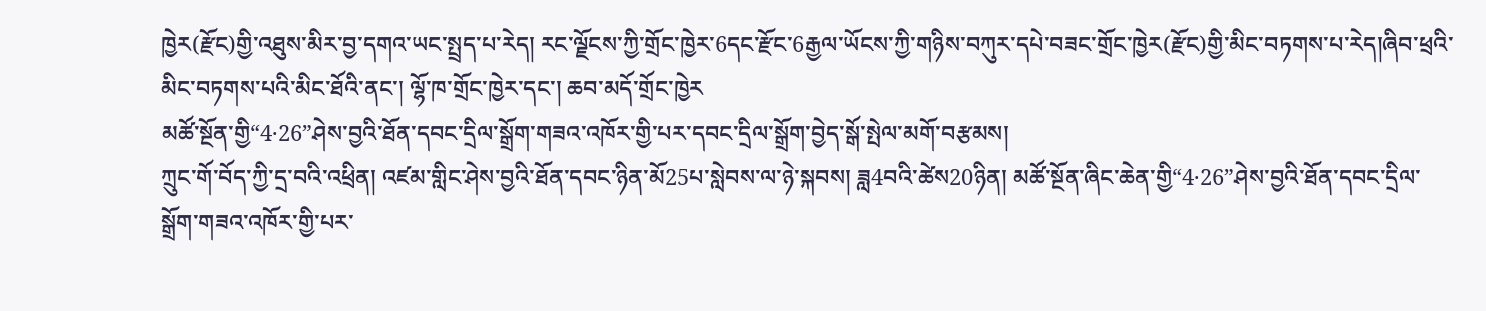ཁྱེར(རྫོང)གྱི་འཐུས་མིར་བྱ་དགའ་ཡང་སྤྲད་པ་རེད། རང་ལྗོངས་ཀྱི་གྲོང་ཁྱེར་6དང་རྫོང་6རྒྱལ་ཡོངས་ཀྱི་གཉིས་བཀུར་དཔེ་བཟང་གྲོང་ཁྱེར(རྫོང)གྱི་མིང་བཏགས་པ་རེད།ཞིབ་ཕྲའི་མིང་བཏགས་པའི་མིང་ཐོའི་ནང་། ལྷོ་ཁ་གྲོང་ཁྱེར་དང་། ཆབ་མདོ་གྲོང་ཁྱེར
མཚོ་སྔོན་གྱི“4·26”ཤེས་བྱའི་ཐོན་དབང་དྲིལ་སྒྲོག་གཟའ་འཁོར་གྱི་པར་དབང་དྲིལ་སྒྲོག་བྱེད་སྒོ་སྤེལ་མགོ་བརྩམས།
ཀྲུང་གོ་བོད་ཀྱི་དྲ་བའི་འཕྲིན། འཛམ་གླིང་ཤེས་བྱའི་ཐོན་དབང་ཉིན་མོ25པ་སླེབས་ལ་ཉེ་སྐབས། ཟླ4བའི་ཚེས20ཉིན། མཚོ་སྔོན་ཞིང་ཆེན་གྱི“4·26”ཤེས་བྱའི་ཐོན་དབང་དྲིལ་སྒྲོག་གཟའ་འཁོར་གྱི་པར་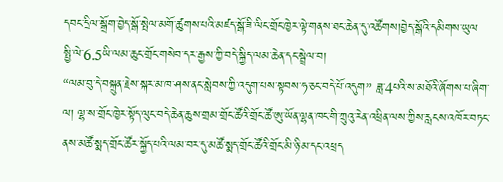དབང་དྲིལ་སྒྲོག་བྱེད་སྒོ་སྤེལ་མགོ་ཚུགས་པའི་མཛད་སྒོ་ཟི་ལིང་གྲོང་ཁྱེར་ལྟེ་གནས་ཐང་ཆེན་དུ་འཚོགས།བྱེད་སྒོའི་དམིགས་ཡུལ
སྤྱི་ལེ་6.5ཡི་ལམ་ཆུང་གྲོང་གསེབ་དར་རྒྱས་ཀྱི་བདེ་སྐྱིད་ལམ་ཆེན་དང་སྦྲེལ་བ།
“ལམ་བུ་དེ་བསྐྲུན་རྗེས་སྐར་མ་ཁ་ཤས་ནང་སླེབས་ཀྱི་འདུག་པས་སྟབས་ཧ་ཅང་བདེ་པོ་འདུག” ཟླ་4པའི་ས་མཐོའི་ཞོགས་པ་ཞིག་ལ། ལྷ་ས་གྲོང་ཁྱེར་སྟོད་ལུང་བདེ་ཆེན་ཆུས་གྲམ་གྲོང་ཚོའི་གྲོང་ཚོ་ཨུ་ཡོན་ལྷན་ཁང་གི་ཀྲུའུ་རེན་འཕྲིན་ལས་ཀྱིས་རླངས་འཁོར་བཏང་ནས་མཚོ་སྨད་གྲོང་ཚོར་སྐྱོད་པའི་ལམ་བར་དུ་མཚོ་སྨད་གྲོང་ཚོའི་གྲོང་མི་ཉི་མ་དང་འཕྲད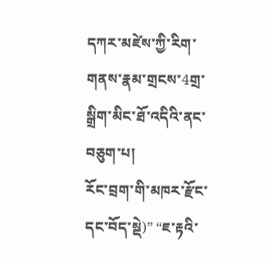དཀར་མཛེས་ཀྱི་རིག་གནས་རྣམ་གྲངས་4གྲ་སྒྲིག་མིང་ཐོ་འདིའི་ནང་བཅུག་པ།
རོང་བྲག་གི་མཁར་རྫོང་དང་བོད་སྡེ)” “ཇ་རྟའི་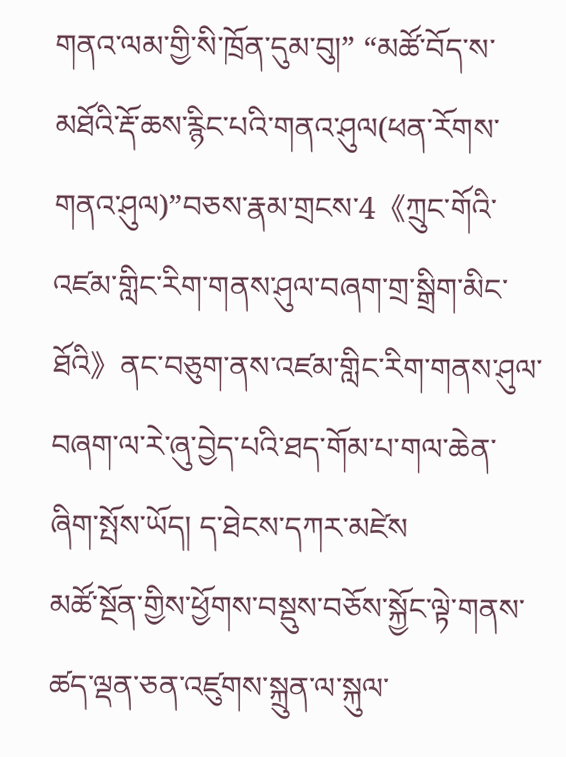གནའ་ལམ་གྱི་སི་ཁྲོན་དུམ་བུ།” “མཚོ་བོད་ས་མཐོའི་རྡོ་ཆས་རྙིང་པའི་གནའ་ཤུལ(ཕན་རོགས་གནའ་ཤུལ)”བཅས་རྣམ་གྲངས་4《ཀྲུང་གོའི་འཛམ་གླིང་རིག་གནས་ཤུལ་བཞག་གྲ་སྒྲིག་མིང་ཐོའི》ནང་བཅུག་ནས་འཛམ་གླིང་རིག་གནས་ཤུལ་བཞག་ལ་རེ་ཞུ་བྱེད་པའི་ཐད་གོམ་པ་གལ་ཆེན་ཞིག་སྤོས་ཡོད། ད་ཐེངས་དཀར་མཛེས
མཚོ་སྔོན་གྱིས་ཕྱོགས་བསྡུས་བཅོས་སྐྱོང་ལྟེ་གནས་ཚད་ལྡན་ཅན་འཛུགས་སྐྲུན་ལ་སྐུལ་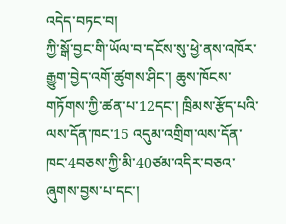འདེད་བཏང་བ།
ཀྱི་སྒོ་བྱང་གི་ཡོལ་བ་དངོས་སུ་ཕྱེ་ནས་འཁོར་རྒྱུག་བྱེད་འགོ་ཚུགས་ཤིང་། ཆུས་ཁོངས་གཏོགས་ཀྱི་ཚན་པ་12དང་། ཁྲིམས་རྩོད་པའི་ལས་དོན་ཁང་15 འདུམ་འགྲིག་ལས་དོན་ཁང་4བཅས་ཀྱི་མི་40ཙམ་འདིར་བཅའ་ཞུགས་བྱས་པ་དང་།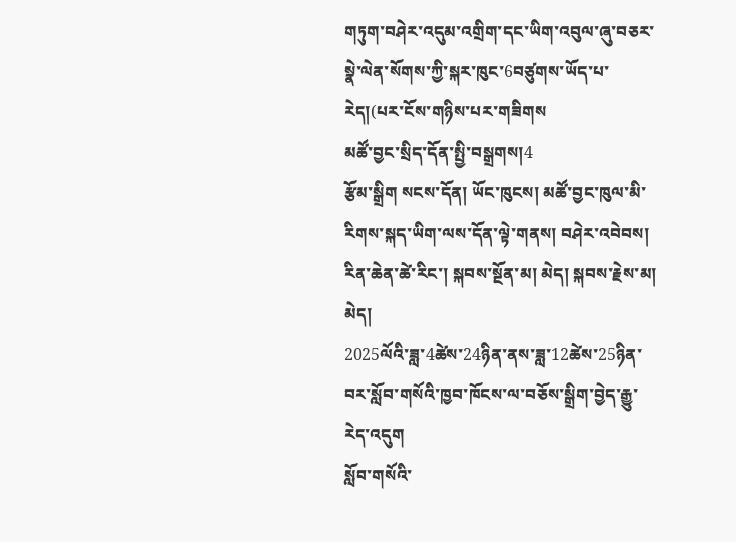གཏུག་བཤེར་འདུམ་འགྲིག་དང་ཡིག་འབུལ་ཞུ་བཅར་སྣེ་ལེན་སོགས་ཀྱི་སྐར་ཁུང་6བཙུགས་ཡོད་པ་རེད།(པར་ངོས་གཉིས་པར་གཟིགས
མཚོ་བྱང་སྲིད་དོན་སྤྱི་བསྒྲགས།4
རྩོམ་སྒྲིག སངས་དོན། ཡོང་ཁུངས། མཚོ་བྱང་ཁུལ་མི་རིགས་སྐད་ཡིག་ལས་དོན་ལྟེ་གནས། བཤེར་འབེབས། རིན་ཆེན་ཚེ་རིང་། སྐབས་སྔོན་མ། མེད། སྐབས་རྗེས་མ། མེད།
2025ལོའི་ཟླ་4ཚེས་24ཉིན་ནས་ཟླ་12ཚེས་25ཉིན་བར་སློབ་གསོའི་ཁྱབ་ཁོངས་ལ་བཅོས་སྒྲིག་བྱེད་རྒྱུ་རེད་འདུག
སློབ་གསོའི་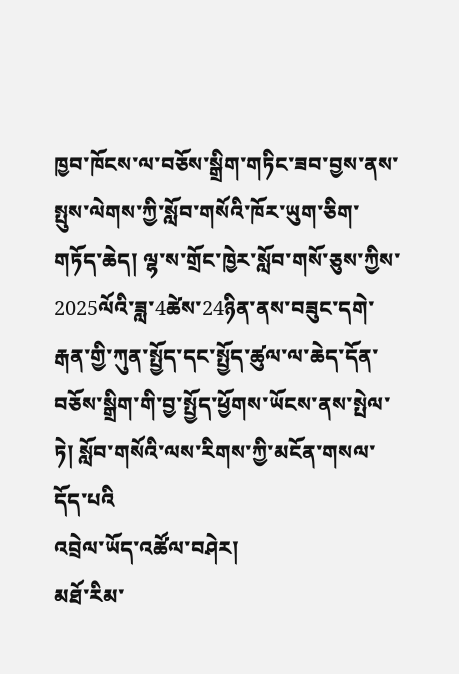ཁྱབ་ཁོངས་ལ་བཅོས་སྒྲིག་གཏིང་ཟབ་བྱས་ནས་སྤུས་ལེགས་ཀྱི་སློབ་གསོའི་ཁོར་ཡུག་ཅིག་གཏོད་ཆེད། ལྷ་ས་གྲོང་ཁྱེར་སློབ་གསོ་ཅུས་ཀྱིས་2025ལོའི་ཟླ་4ཚེས་24ཉིན་ནས་བཟུང་དགེ་རྒན་གྱི་ཀུན་སྤྱོད་དང་སྤྱོད་ཚུལ་ལ་ཆེད་དོན་བཅོས་སྒྲིག་གི་བྱ་སྤྱོད་ཕྱོགས་ཡོངས་ནས་སྤེལ་ཏེ། སློབ་གསོའི་ལས་རིགས་ཀྱི་མངོན་གསལ་དོད་པའི
འབྲེལ་ཡོད་འཚོལ་བཤེར།
མཐོ་རིམ་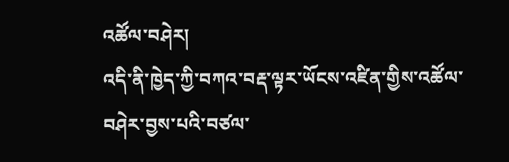འཚོལ་བཤེར།
འདི་ནི་ཁྱེད་ཀྱི་བཀའ་བརྡ་ལྟར་ཡོངས་འཛིན་གྱིས་འཚོལ་བཤེར་བྱས་པའི་བཙལ་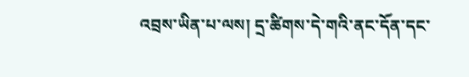འབྲས་ཡིན་པ་ལས། དྲ་ཚིགས་དེ་གའི་ནང་དོན་དང་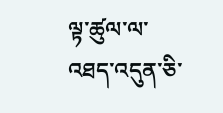ལྟ་ཚུལ་ལ་འཐད་འདུན་ཅི་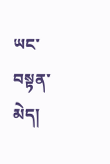ཡང་བསྟན་མེད།